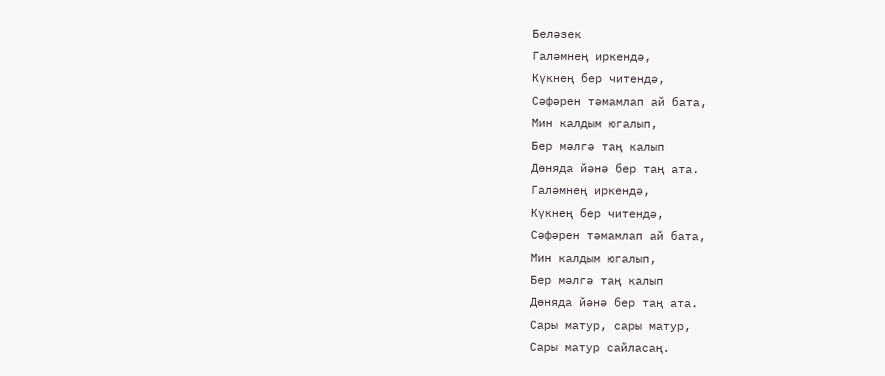Беләзек
Галәмнең иркендә,
Күкнең бер читендә,
Сәфәрен тәмамлап ай бата,
Мин калдым югалып,
Бер мәлгә таң калып
Дөняда йәнә бер таң ата.
Галәмнең иркендә,
Күкнең бер читендә,
Сәфәрен тәмамлап ай бата,
Мин калдым югалып,
Бер мәлгә таң калып
Дөняда йәнә бер таң ата.
Сары матур, сары матур,
Сары матур сайласаң.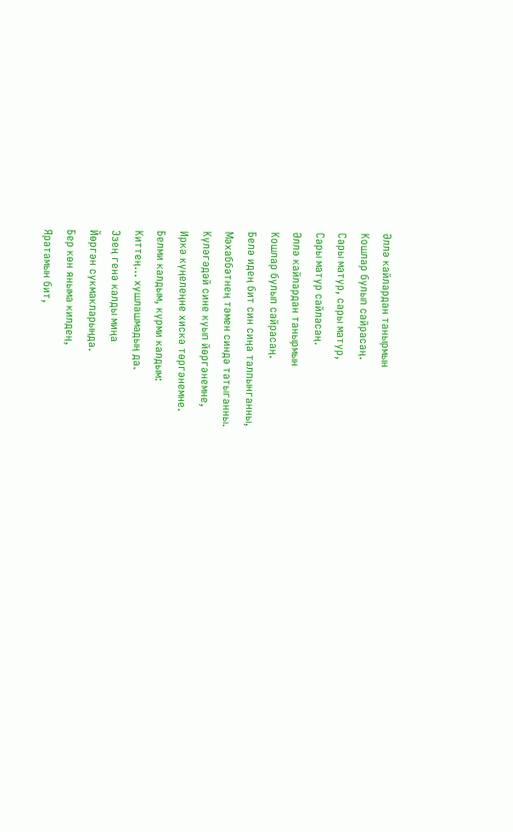Әллә кайлардан танырмын
Кошлар булып сайрасаң.
Сары матур, сары матур,
Сары матур сайласаң.
Әллә кайлардан танырмын
Кошлар булып сайрасаң.
Белә идең бит син сиңа талпынганны,
Мәхаббәтнең тәмен синдә татыганны.
Күләгәдәй сине куып йөргәнемне,
Иркә күңелеңне хискә төргәнемне.
Белми калдым, күрми калдым:
Киттең… хушлашмадың да.
Эзең генә калды миңа
Йөргән сукмакларыңда.
Бер көн яныма килдең,
Яратамын бит,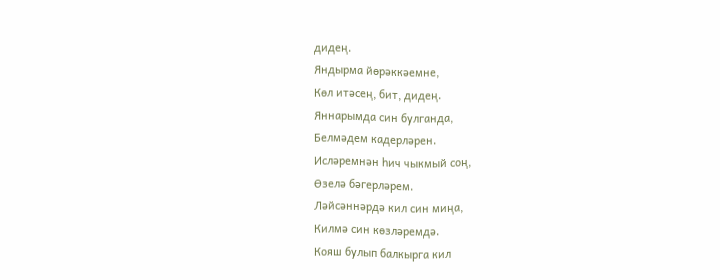дидең.
Яндырма йөрәккәемне,
Көл итәсең, бит, дидең.
Яннарымда син булганда,
Белмәдем кадерләрен.
Исләремнән һич чыкмый соң,
Өзелә бәгерләрем.
Ләйсәннәрдә кил син миңа,
Килмә син көзләремдә.
Кояш булып балкырга кил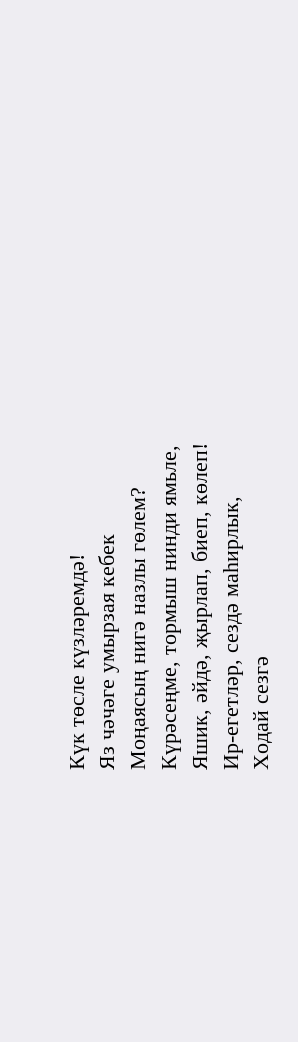Күк төсле күзләремдә!
Яз чәчәге умырзая кебек
Моңаясың нигә назлы гөлем?
Күрәсеңме, тормыш нинди ямьле,
Яшик, әйдә, җырлап, биеп, көлеп!
Ир-егетләр, сездә маһирлык,
Ходай сезгә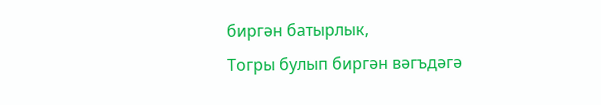биргән батырлык,
Тогры булып биргән вәгъдәгә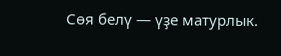Сөя белү — үҙе матурлык.